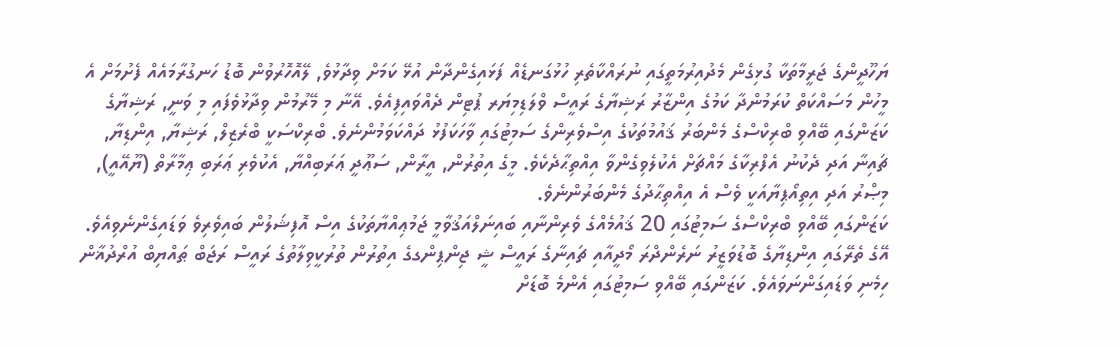ޔަހޫދީންގެ ޖަރީމާތަކާ ގުޅިގެން މެދުއިރުމަތީގައި ނުރައްކާތެރި ހުޅުގަނޑެއް ފަޅައިގެންދާން އުޅޭ ކަމަށް ވިދާޅުވެ, ލޭއޮހޮރުވުން ބޮޑު ހަނގުރާމައެއް ފެށުމަށް އެ މީހުން މަސައްކަތް ކުރަމުންދާ ކަމުގެ އިންޒާރު ރަޝިޔާގެ ރައީސް ވްލަޑިމިޔަރ ޕުޓިން ދެއްވައިފިއެވެ. އޭނާ މި މޭރުމުން ވިދާޅުވެފައި މި ވަނީ, ރަޝިޔާގެ ކަޒަންގައި ބޭއްވި ބްރިކްސްގެ މެންބަރު ޤައުމުތަކުގެ އިސްވެރިންގެ ސަމިޓުގައި ވާހަކަފުޅު ދައްކަވަމުންނެވެ. ބްރިކްސަކީ ބްރެޒިލް, ރަޝިޔާ, އިންޑިޔާ, ޗައިނާ އަދި ދެކުނު އެފްރިކާގެ މައްޗަށް އެކުލެވިގެންވާ އިއްތިޙާދެކެވެ. މީގެ އިތުރުން, އީރާން, ސަޢޫދީ ޢަރަބިއްޔާ, އެކުވެރި ޢަރަބި ޢިމާރާތް (ޔޫއޭއީ), މިޞްރު އަދި އިތިއޯޕިޔާއަކީ ވެސް އެ އިއްތިޙާދުގެ މެންބަރުންނެވެ.
ކަޒަންގައި ބޭއްވި ބްރިކްސްގެ ސަމިޓުގައި 20 ޤައުމެއްގެ ވެރިންނާއި ބައިނަލްއަޤުވާމީ ޖަމުޢިއްޔާތަކުގެ އިސް އޮފިޝަލުން ބައިވެރިވެ ވަޑައިގެންނެވިއެވެ. އޭގެ ތެރޭގައި އިންޑިޔާގެ ބޮޑުވަޒީރު ނަރެންދްރަ މޯދީއާއި ޗައިނާގެ ރައީސް ޝީ ޖިންޕިންގގެ އިތުރުން ތުރުކީވިލާތުގެ ރައީސް ރަޖަބް ޠައްޔިބް އުރްދުޣާން ހިމެނި ވަޑައިގަންނަވައެވެ. ކަޒަންގައި ބޭއްވި ސަމިޓުގައި އެންމެ ބޮޑަށް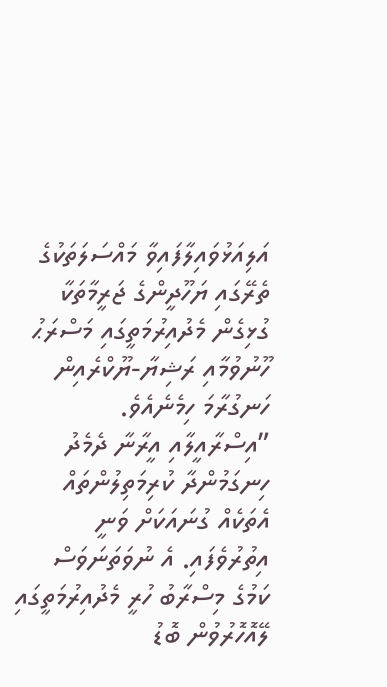އަލިއަޅުވައިލާފައިވާ މައްސަލަތަކުގެ ތެރޭގައި ޔަހޫދީންގެ ޖަރީމާތަކާ ގުޅިގެން މެދުއިރުމަތީގައި މަސްރަޙު ހޫނުވުމާއި ރަޝިޔާ-ޔޫކްރެއިން ހަނގުރާމަ ހިމެނެއެވެ.
”އިސްރާއީލާއި އީރާނާ ދެމެދު ހިނގަމުންދާ ކުރިމަތިލުންތައް އެތަކެއް ގުނައަކަށް ވަނީ އިތުރުވެފައި. އެ ނުވަތަނަވަސް ކަމުގެ މިސްރާބު ހުރީ މެދުއިރުމަތީގައި ލޭއޮހޮރުވުން ބޮޑު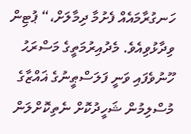ހަނގުރާމައެއް ފެށުމާ ދިމާލަށް،“ ޕުޓިން ވިދާޅުވިއެވެ. މެދުއިރުމަތީގެ މަސްރަޙު ހޫނުވެފައި ވަނީ ފަލަސްޠީނުގެ ޣައްޒާގެ މުސްލިމުން ޝަހީދުކޮށް ނެތިކޮށްލަން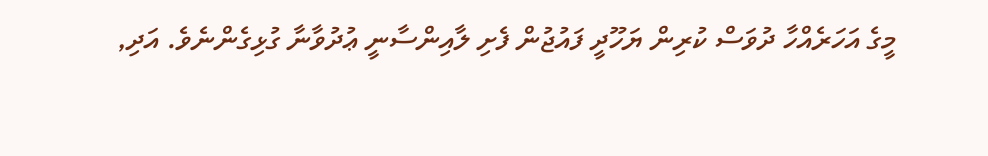މީގެ އަހަރެއްހާ ދުވަސް ކުރިން ޔަހޫދީ ފައުޖުން ފެށި ލާއިންސާނީ ޢުދުވާނާ ގުޅިގެންނެވެ. އަދި,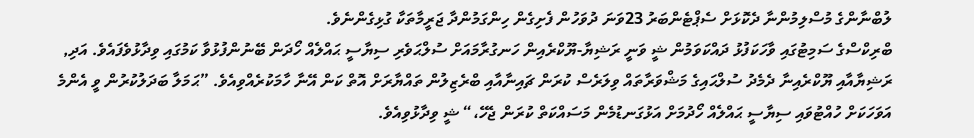ލުބްނާންގެ މުސްލިމުންނާ ދެކޮޅަށް ސެޕްޓެންބަރު 23ވަނަ ދުވަހުން ފެށިގެން ހިންގަމުންދާ ޖަރީމާތަކާ ގުޅިގެންނެވެ.
ބްރިކްސްގެ ސަމިޓުގައި ވާހަކަފުޅު ދައްކަވަމުން ޝީ ވަނީ ރަޝިޔާ-ޔޫކްރެއިން ހަނގުރާމައަށް ސުލްޙަވެރި ސިޔާސީ ޙައްލެއް ހޯދަން ބޭނުންފުޅުވާ ކަމުގައި ވިދާޅުވެފައެވެ. އަދި, ރަޝިޔާއާއި ޔޫކްރެއިނާ ދެމެދު ސުލްޙައިގެ މަޝްވަރާތައް ވިލަރެސް ކުރަން ޗައިނާއާއި ބްރެޒިލުން ތައްޔާރަށް އޮތް ކަން އޭނާ ހާމަކުރެއްވިއެވެ. ”ޙަމަލާ ބަދަލުކުރުން ވީ އެންމެ އަވަހަކަށް ހުއްޓުވައި ސިޔާސީ ޙައްލެއް ހޯދުމަށް އަޅުގަނޑުމެން މަސައްކަތް ކުރަން ޖެހޭ،“ ޝީ ވިދާޅުވިއެވެ.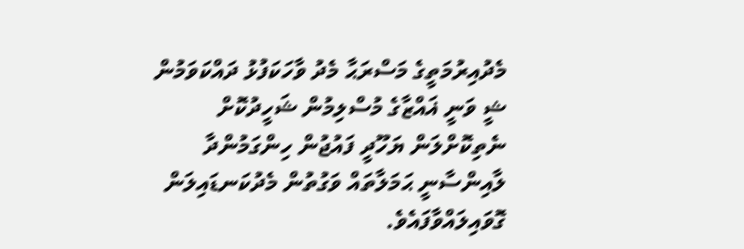މެދުއިރުމަތީގެ މަސްރަޙާ މެދު ވާހަކަފުޅު ދައްކަވަމުން ޝީ ވަނީ ޣައްޒާގެ މުސްލިމުން ޝަހީދުކޮށް ނެތިކޮށްލަން ޔަހޫދީ ފައުޖުން ހިންގަމުންދާ ލާއިންސާނީ ޙަމަލާތައް ވަގުތުން މެދުކަނޑައިލަން ގޮވައިލައްވާފައެވެ.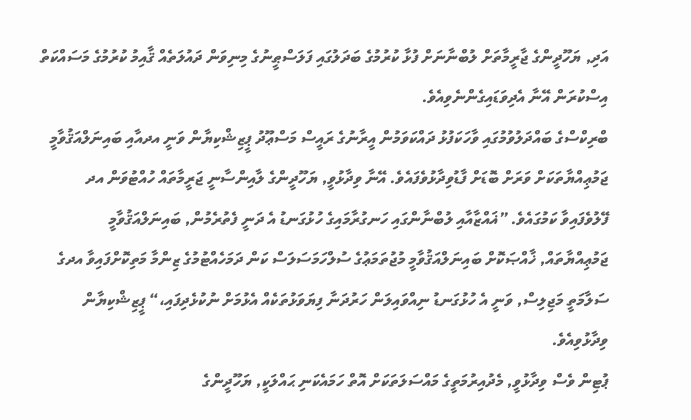އަދި, ޔަހޫދީންގެ ޖާރީމާތަށް ލުބްނާނަށް ފުޅާ ކުރުމުގެ ބަދަލުގައި ފަލަސްޠީނުގެ މިނިވަން ދައުލަތެއް ޤާއިމު ކުރުމުގެ މަސައްކަތް އިސްކުރަން އޭނާ އެދިވަޑައިގެންނެވިއެވެ.
ބްރިކްސްގެ ބައްދަލުވުމުގައި ވާހަކަފުޅު ދައްކަވަމުން އީރާނުގެ ރައީސް މަސްޢޫދު ޕީޒިޝްކިޔާން ވަނީ އދއާއި ބައިނަލްއަޤުވާމީ ޖަމުޢިއްޔާތަކަށް ވަރަށް ބޮޑަށް ފާޑުވިދާޅުވެފައެވެ. އޭނާ ވިދާޅުވީ, ޔަހޫދީންގެ ލާއިންސާނީ ޖަރީމާތައް ހުއްޓުވަން އދ ފޭލުވެފައިވާ ކަމުގައެވެ. ”ޣައްޒާއާއި ލުބްނާންގައި ހަނގުރާމައިގެ ހުޅުގަނޑު އެ ދަނީ ފެތުރެމުން, ބައިނަލްއަޤުވާމީ ޖަމުޢިއްޔާތައް, ޚާއްޞަކޮށް ބައިނަލްއަޤުވާމީ މުޖުތަމަޢުގެ ސުލްހަމަސަލަސް ކަން ދަމަހެއްޓުމުގެ ޒިންމާ މަތިކޮށްފައިވާ އދގެ ސަލާމަތީ މަޖިލިސް, ވަނީ އެ ހުޅުގަނޑު ނިއްވައިލަން ހަރުދަނާ ފިޔަވަޅުތަކެއް އެޅުމަށް ނުކުޅެދިފައި،“ ޕީޒިޝްކިޔާން ވިދާޅުވިއެވެ.
ޕުޓިން ވެސް ވިދާޅުވީ, މެދުއިރުމަތީގެ މައްސަލަތަކަށް އޮތް ހަމައެކަނި ޙައްލަކީ, ޔަހޫދީންގެ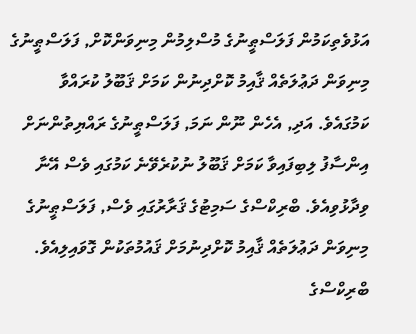އަޅުވެތިކަމުން ފަލަސްޠީނުގެ މުސްލިމުން މިނިވަންކޮށް, ފަލަސްޠީނުގެ މިނިވަން ދަޢުލަތެއް ޤާއިމު ކޮށްދިނުން ކަމަށް ޤަބޫލު ކުރައްވާ ކަމުގައެވެ. އަދި, އެހެން ނޫން ނަމަ, ފަލަސްޠީނުގެ ރައްޔިތުންނަށް އިންސާފު ލިބިފައިވާ ކަމަށް ޤަބޫލު ނުކުރެވޭނެ ކަމުގައި ވެސް އޭނާ ވިދާޅުވިއެވެ. ބްރިކްސްގެ ސަމިޓުގެ ޤަރާރުގައި ވެސް, ފަލަސްޠީނުގެ މިނިވަން ދަޢުލަތެއް ޤާއިމު ކޮށްދިނުމަށް ޤައުމުތަކުން ގޮވައިލިއެވެ. ބްރިކްސްގެ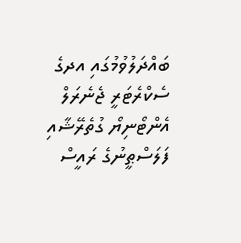ބައްދަލުވުމުގައި އދގެ ސެކްރެޓަރީ ޖެނެރަލް އެންޓޯނިޔޯ ގުތެރޭޝާއި ފަލަސްޠީނުގެ ރައީސް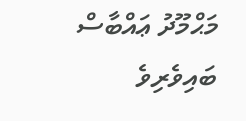މަޙްމޫދު ޢައްބާސް ބައިވެރިވެ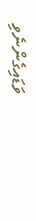ވަޑައިގެންނެވި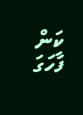ކަން ފާހަގަ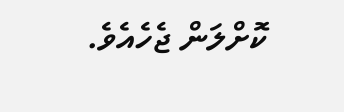ކޮށްލަން ޖެހެއެވެ.